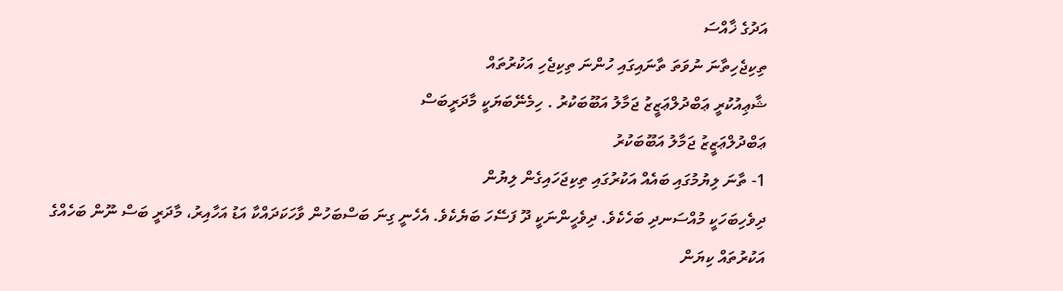އަދުގެ ޚާއްސަ
ތިކިޖެހިތާނަ ނުވަތަ ތާނައިގައި ހުންނަ ތިކިޖެހި އަކުރުތައް
ޝާޢިއުކުރީ ޢަބްދުލްޢަޒީޒު ޖަމާލު އަބޫބަކުރު . ހިމެނޭބަޔަކީ މާދަރީބަސް
ޢަބްދުލްޢަޒީޒު ޖަމާލު އަބޫބަކުރު
1- ތާނަ ލިޔުމުގައި ބައެއް އަކުރުގައި ތިކިޖަހައިގެން ލިޔުން
ދިވެހިބަހަކީ މުއްސަނދި ބަހެކެވެ. ދިވެހީންނަކީ ދޫ ފަސޭހަ ބަޔެކެވެ. އެހެނީ ގިނަ ބަސްބަހުން ވާހަކަދައްކާ އަޑު އަހާއިރު، މާދަރީ ބަސް ނޫން ބަހެއްގެ އަކުރުތައް ކިޔަން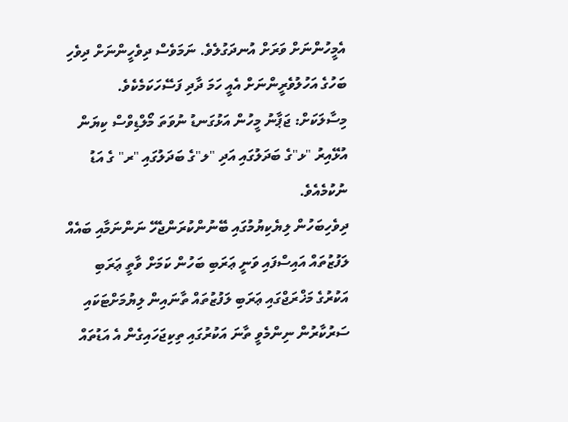އެމީހުންނަށް ވަރަށް އުނދަގުލެވެ. ނަމަވެސް ދިވެހީންނަށް ދިވެހި ބަހުގެ އަހުލުވެރީންނަށް އެއީ ހަމަ ދާދި ފަސޭހަކަމެކެވެ.
މިސާލަކަށް: ޖަޕާނު މީހުން އަޅުގަނޑު ނުވަތަ މޯލްޑިވްސް ކިޔަން އުޅޭއިރު "ޅ"ގެ ބަދަލުގައި އަދި "ލ"ގެ ބަދަލުގައި "ރ" ގެ އަޑު ނުކުމެއެވެ.
ދިވެހިބަހުން ލިޔެކިޔުމުގައި ބޭނުންކުރަންޖެހޭ ނަންނަމާއި ބައެއް ލަފުޒުތައް އައިސްފައި ވަނީ ޢަރަބި ބަހުން ކަމަށް ވާތީ ޢަރަބި އަކުރުގެ މަޚްރަޖްގައި ޢަރަބި ލަފުޒުތައް ތާނައިން ލިޔުމަށްޓަކައި ސަރުކާރުން ނިންމެވީ ތާނަ އަކުރުގައި ތިކިޖަހައިގެން އެ އަޑުތައް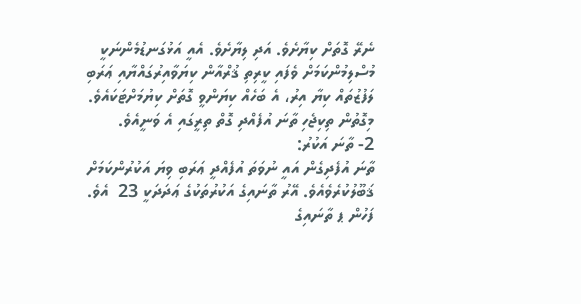ނެރޭ ގޮތަށް ކިޔާށެވެ. އަދި ލިޔާށެވެ. އެއީ އަޅުގަނޑުމެންނަކީ މުސްލިމުންކަމަށް ވެފައި ކީރިތި ޤުރްއާން ކިޔަވާއިރުގައްޔާއި ޢަރަބި ލަފުޒުތައް ކިޔާ އިރު، އެ ބަހެއް ކިޔަންވީ ގޮތަށް ކިޔުމަށްޓަކައެވެ.  މިގޮތުން ތިކިޖެހި ތާނަ އުފެއްދި ގޮތް ތިރީގައި އެ ވަނީއެވެ.
2- ތާނަ އަކުރު:
ތާނަ އުފެދިގެން އައީ ނުވަތަ އުފެއްދީ ޢަރަބި ވިޔަ އަކުރުންކަމަށް ޤަބޫލުކުރެވެއެވެ. އޭރު ތާނައިގެ އަކުރުތަކުގެ ޢަދަދަކީ 23  އެވެ. ފަހުން ޕ ތާނައިގެ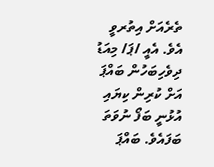ތެރެއަށް އިތުރވީ އެވެ. އެއީ /ޕަ/ މިއަޑު ދިވެހިބަހުން ބައްޕަ އަށް ކުރިން ކިޔައި އުޅުނީ ބަފޯ ނުވަތަ ބަފައެވެ. ބައްޕަ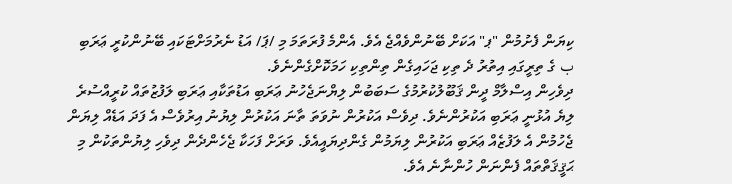ކިޔަން ފެށުމުން "ޕ" އަކަށް ބޭނުންވެއްޖެ އެވެ. އެންމެ ފުރަތަމަ މި /ޕަ/ އަޑު ނެރުމަށްޓަކައި ބޭނުންކުރީ ޢަރަބި ب ގެ ތިރީގައި އިތުރު ދެ ތިކި ޖަހައިގެން ތިންތިކި ހަމަކޮށްގެންނެވެ.
ދިވެހިން އިސްލާމް ދީން ޤަބޫލުކުރުމުގެ ސަބަބުން ލިޔްނަޖެހުނު ޢަރަބި އަޑުތަކާއި ޢަރަބި ލަފުޒުތައް ކުރީއްސުރެ ލިޔެ އުޅުނީ ޢަރަބި އަކުރުންނެވެ. ދިވެސް އަކުރުން ނުވަތަ ތާނަ އަކުރުން ލިޔުނު އިރުވެސް އެ ފަދަ އަޑެއް ލިޔަން ޖެހުމުން އެ ލަފުޒެއް ޢަރަބި އަކުރުން ލިޔަމުން ގެންދިޔައީއެވެ. ވަރަށް ފަހަކާ ޖެހެންދެން ދިވެހި ލިޔުންތަކުން މި ޙަޤީޤަތްތައް ފެންނަން ހުންނާނެ އެވެ.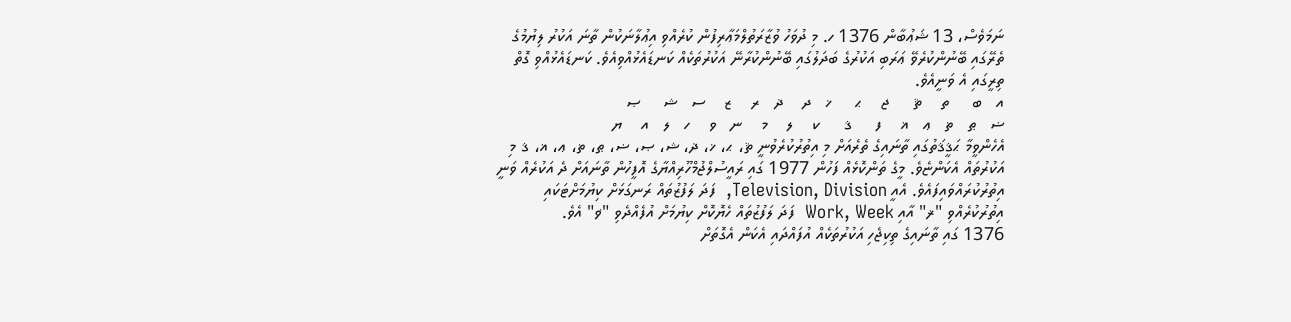ނަމަވެސް، 13 ޝަޢުބާން 1376 ހ. މި ދުވަހު ވުޒާރަތުލްމަޢާރިފުން ކުރެއްވި އިޢުލާނަކުން ތާނަ އަކުރު ލިޔުމުގެ ތެރޭގައި ބޭނުންކުރެވޭ ޢަރަބި އަކުރުގެ ބަދަލުގައި ބޭނުންކުރާނޭ އަކުރުތަކެއް ކަނޑައެޅުއްވިއެވެ. ކަނޑައެޅުއްވި ގޮތް ތިރީގައި އެ ވަނީއެވެ.
އ   ބ     ތ    ޘ     ޖ    ޙ     ޚ   ދ    ޛ   ރ    ޒ    ސ   ޝ     ޞ
ޟ   ޠ   ޡ   ޢ   ޣ    ފ     ޤ     ކ    ލ    މ    ނ   ވ    ހ   ލ   އ    ޔ
އެހެންވީމާ ޙަޤީޤަތުގައި ތާނައިގެ ތެރެއަށް މި އިތުރުކުރެވުނީ ޘ، ޙ، ޚ، ޛ، ޝ، ޞ، ޟ، ޠ، ޡ، ޢ، ޣ، ޤ މި އަކުރުތައް އެކަންޏެވެ. މީގެ ތަންކޮޅެއް ފަހުން 1977 ގައި ރައީސުލްޖުމްހޫރިއްޔާގެ އޮފީހުން ތާނައަށް ދެ އަކުރެއް ވަނީ އިތުރުކުރައްވައިފައެވެ. އެއީ Television, Division,  ފަދަ ލަފުޒުތައް ރަނގަޅަށް ކިޔުމަށްޓަކައި އިތުރުކުރެއްވި "ޜ" އާއި Work, Week  ފަދަ ލަފުޒުތައް ހެޔޮކޮށް ކިޔުމަށް އުފެއްދެވި "ޥ" އެވެ.
1376 ގައި ތާނައިގެ ތިކިޖެހި އަކުރުތަކެއް އުފައްދައި އެކަން އެގޮތަށް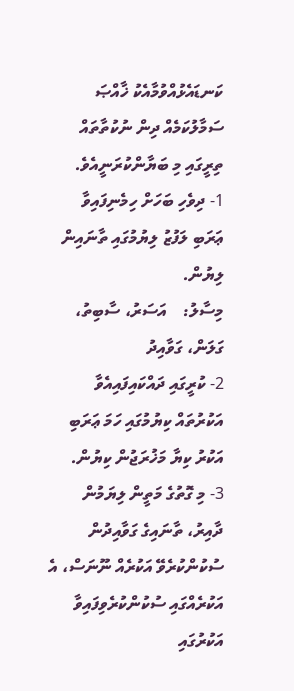ކަނޑައެޅުއްވުމާއެކު ޚާއްޞަ ސަމާލުކަމެއް ދިން ނުކުތާތައް ތިރީގައި މި ބަޔާންކުރަނީއެވެ.
1- ދިވެހި ބަހަށް ހިމެނިފައިވާ ޢަރަބި ލަފުޒު ލިޔުމުގައި ތާނައިން ލިޔުން.
މިސާލު:    އަސަރު، ސާބިތު، ގަލަން، ގަވާއިދު
2- ކުރީގައި ދައްކައިފައިއެވާ އަކުރުތައް ކިޔުމުގައި ހަމަ ޢަރަބި އަކުރު ކިޔާ މަޚުރަޖުން ކިޔުން.
3- މި ގޮތުގެ މަތީން ލިޔަމުން ދާއިރު، ތާނައިގެ ގަވާއިދުން ސުކުންކުރެވޭ އަކުރެއް ނޫނަސް، އެ އަކުރެއްގައި ސުކުންކުރެވިފައިވާ އަކުރުގައި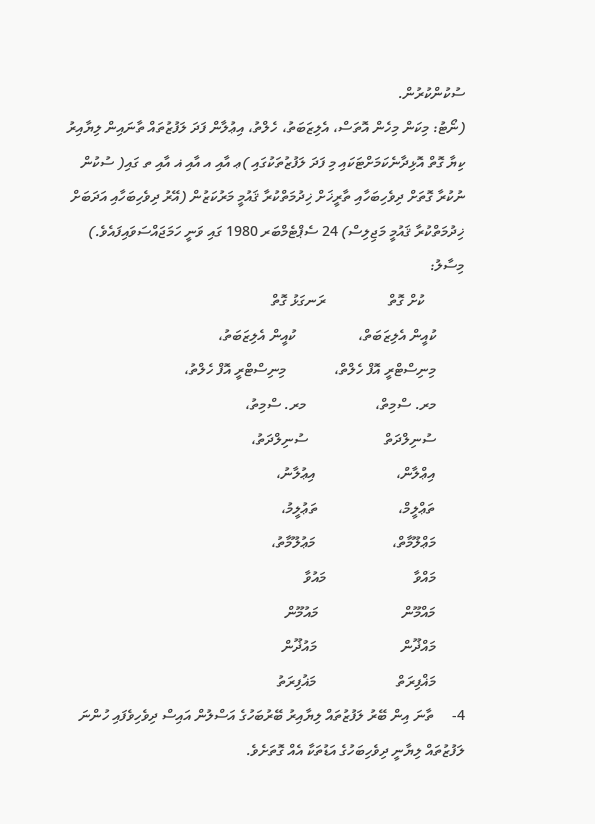ސުކުންކުރުން.
(ނޯޓު: މިކަން މިހެން އޮތަސް، އެލިޒަބަތު، ހެލްތު، އިޢުލާން ފަދަ ލަފުޒުތައް ތާނައިން ލިޔާއިރު ކިޔާ ގޮތް އޮޅިދާނެކަމަށްޓަކައި މި ފަދަ ލަފުޒުތަކުގައި )ޢ އާއި އ އާއި ޣ އާއި ތ ގައި( ސުކުން ނުކުރާ ގޮތަށް ދިވެހިބަހާއި ތާރީޚަށް ޚިދުމަތްކުރާ ޤައުމީ މަރުކަޒުން (އޭރު ދިވެހިބަހާއި އަދަބަށް ޚިދުމަތްކުރާ ޤައުމީ މަޖިލިސް) 24 ސެޕްޓެމްބަރ 1980 ގައި ވަނީ ހަމަޖައްސަވައިފައެވެ.)
މިސާލު:
           ކުށް ގޮތް                 ރަނގަޅު ގޮތް
        ކުއީން އެލިޒަބަތް،                 ކުއީން އެލިޒަބަތު،
        މިނިސްޓްރީ އޮފް ހެލްތް،             މިނިސްޓްރީ އޮފް ހެލްތު،
        މރ. ސްމިތް،                   މރ. ސްމިތު،
        ސުނިލްދަތް                     ސުނިލްދަތު،
        އިޢްލާން،                      އިޢުލާނު،
        ތަޢްލީމް،                      ތަޢުލީމު،
        މަޢްލޫމާތް،                     މަޢުލޫމާތު،
        މައްވާ                        މައުވާ
        މައްމޫން                       މައުމޫން
        މައްޛޫން                       މައުޛޫން
        މަޣްފިރަތް                      މަޣުފިރަތު
4-     ތާނަ އިން ބޭރު ލަފުޒުތައް ލިޔާއިރު ބޭރުބަހުގެ އަސްލުން އައިސް ދިވެހިވެފައި ހުންނަ ލަފުޒުތައް ލިޔާނީ ދިވެހިބަހުގެ އަޑުތަކާ އެއް ގޮތަށެވެ.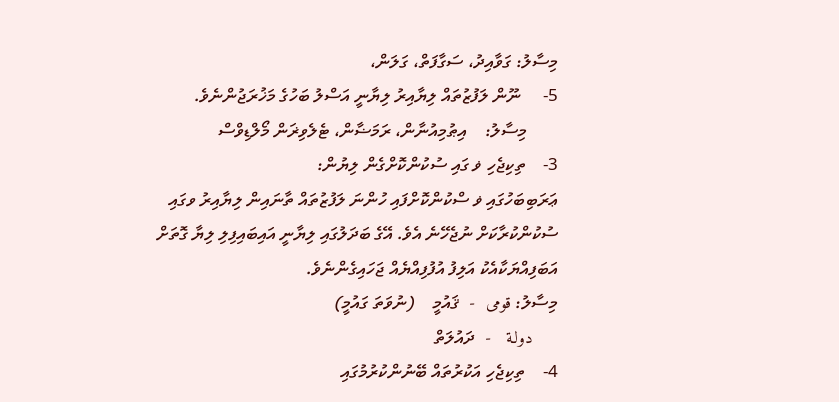މިސާލު: ގަވާއިދު، ސަގާފަތް، ގަލަން،
5-     ނޫން ލަފުޒުތައް ލިޔާއިރު ލިޔާނީ އަސްލު ބަހުގެ މަޚުރަޖުންނެވެ.
       މިސާލު:    އިޠުމިއުނާން، ރަމަޟާން، ޓެލެވިޜަން މޯލްޑިވްސް
3-    ތިކިޖެހި ޥ ގައި ސުކުންކޮށްގެން ލިޔުން:
ޢަރަބިބަހުގައި ޥ ސްކުންކޮށްފައި ހުންނަ ލަފުޒުތައް ތާނައިން ލިޔާއިރު ވގައި ސުކުންކުރާކަށް ނުޖެހޭނެ އެވެ. އޭގެ ބަދަލުގައި ލިޔާނީ އައިބައިފިލި ލިޔާ ގޮތަށް އަބަފިއްޔަކާއެކު އަލިފު އުފުފިއްޔެއް ޖަހައިގެންނެވެ.
މިސާލު: قومى  -  ޤައުމީ    (ނުވަތަ ގައުމީ)
     دولـة   -  ދައުލަތް
4-    ތިކިޖެހި އަކުރުތައް ބޭނުންކުރުމުގައި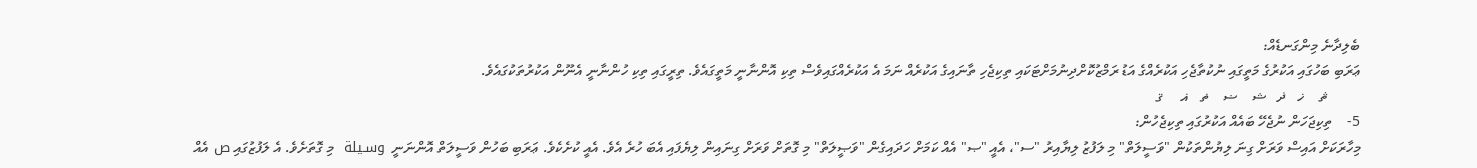ބެލިދާނެ މިންގަނޑެއް:
ޢަރަބި ބަހުގައި އަކުރުގެ މަތީގައި ނުކުތާޖެހި އަކުރެއްގެ އަޑު ރަމްޒުކޮށްދިނުމަށްޓަކައި ތިކިޖެހި ތާނައިގެ އަކުރެއް ނަމަ އެ އަކުރެއްގައިވެސް ތިކި އޮންނާނީ މަތީގައެވެ. ތިރީގައި ތިކި ހުންނާނީ އެނޫން އަކުރުތަކުގައެވެ.
         ޘ    ޚ   ޛ   ޝ    ޟ    ޡ   ޣ     ޤ
5-    ތިކިޖަހަން ނުޖެހޭ ބައެއް އަކުރުގައި ތިކިޖެހުން:
މިހާރަކަށް އައިސް ވަރަށް ގިނަ ލިޔުންތަކުން "ވަސީލަތް" މި ލަފުޒު ލިޔާއިރު "ސ"، އެއީ "ޞ" އެއް ކަމަށް ހަދައިގެން "ވަޞީލަތް" މި ގޮތަށް ވަރަށް ގިނައިން ލިޔެފައި އެބަ ހުރެ އެވެ. އެއީ ކުށެކެވެ. ޢަރަބި ބަހުން ވަސީލަތް އޮންނަނީ  وسـيلة  މި ގޮތަށެވެ. އެ ލަފުޒުގައި ص އެއް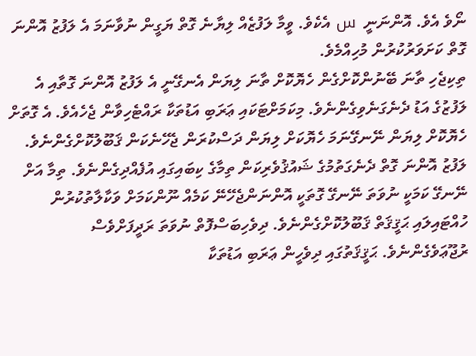ނޯވެ އެވެ. އޮންނަނީ  س އެކެވެ. ވީމާ ލަފުޒެއް ލިޔާނެ ގޮތް ޔަގީން ނުވާނަމަ އެ ލަފުޒު އޮންނަ ގޮތް ކަށަވަރުކުރުން މުހިއްމެވެ.
ތިކިޖެހި ތާނަ ބޭނުންކޮށްގެން ހެޔޮކޮށް ތާނަ ލިޔަން އެނގޭނީ އެ ލަފުޒު އޮންނަ ގޮތާއި އެ ލަފުޒުގެ އަޑު ދެނެގަނެވިގެންނެވެ. މިކަމަށްޓަކައި ޢަރަބި އަޑުތަކާ ރައްޓެހިވާން ޖެހެއެވެ. އެ ގޮތަށް ހެޔޮކޮށް ލިޔަން ނޭނގޭނަމަ ހެޔޮކަށް ލިޔަން ދަސްކުރަން ޖެހޭނެކަން ޤަބޫލުކޮށްގެންނެވެ. ލަފުޒު އޮންނަ ގޮތް ދެނެގަތުމުގެ ޝައުޤުވެރިކަން ތިމާގެ ކިބައިގައި އުފެއްދިގެންނެވެ. ތިމާ އަށް ނޭނގޭ ކަމަކީ ނުވަތަ ނޭނގޭ ގޮތަކީ އޮންނަންޖެހޭނޭ ކަމެއް ނޫންކަމަށް ވަކާލާތުކުރުން ހުއްޓައިލައި ޙަޤީޤަތް ޤަބޫލުކޮށްގެންނެވެ. ދިވެހިބަސްފޮތް ނުވަތަ ރަދީފަށްވެސް ރުޖޫޢަވެގެންނެވެ. ޙަޤީޤަތުގައި ދިވެހީން ޢަރަބި އަޑުތަކާ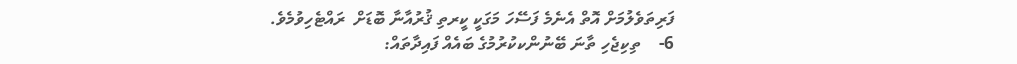ފަރިތަވެލުމަށް އޮތް އެނެމެ ފަސޭހަ މަގަކީ ކީރތި ޤުރުއާނާ ބޮޑަށް  ރައްޓެހިވުމެވެ.
6-    ތިކިޖެހި ތާނަ ބޭނުންކކުރުމުގެ ބައެއް ފައިދާތައް: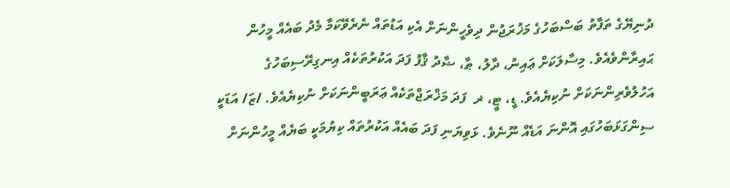ދުނިޔޭގެ ތަފާތު ބަސްބަހުގެ މަޚުރަޖުން ދިވެހީންނަށް އެކި އަޑުތައް ނެރެވޭކަމާ މެދު ބައެއް މީހުން ޙައިރާންވެއެވެ. މިސާލަކަށް ޢައިނު، ދާލު، ޠާ، ޟާދު ޤާފު ފަދަ އަކުރުތަކެއް އިނގިރޭސިބަހުގެ އަހުލުވެރިންނަކަށް ނުކިޔެއެވެ. ޑީ، ޓީ، ޜ  ފަދަ މަޚްރަޖްތަކެއް ޢަރަބީންނަކަށް ނުކިޔެއެވެ. /ޒަ/ އަޑަކީ ސިންގަޅަބަހުގައި އޮންނަ އަޑެއް ނޫނެވެ. ޅަވިޔަނި ފަދަ ބައެއް އަކުރުތައް ކިޔުމަކީ ބަޔެއް މީހުންނަށް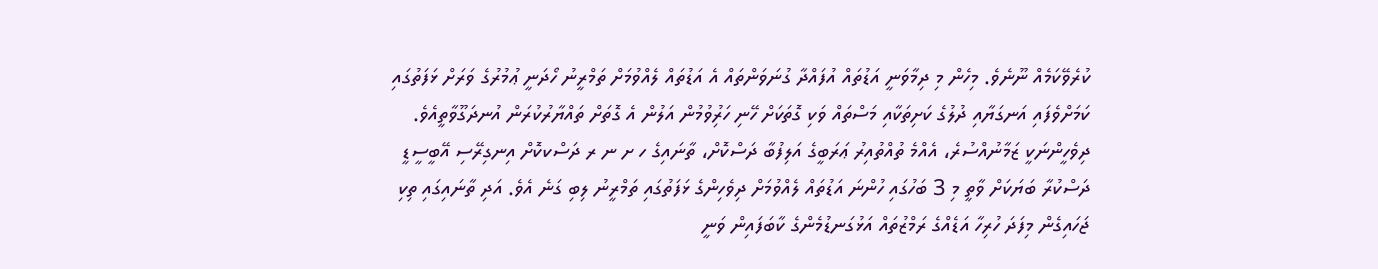ކުރެވޭކަމެއް ނޫނެވެ. މިހެން މި ދިމާވަނީ އަޑުތައް އުފައްދާ ގުނަވަންތައް އެ އަޑުތައް ލެއްވުމަށް ތަމްރީނު ހޯދަނީ ޢުމުރުގެ ވަރަށް ޅަފަތުގައި ކަމަށްވެފައި އަނގަޔާއި ދުލުގެ ކަށިތަކާއި މަސްތައް ވަކި ގޮތަކަށް ހޭނި ހަރުިވުމުން އަލުން އެ ގޮތަށް ތައްޔާރުކުރަން އުނދަގޫވާތީއެވެ.
ދިވެހީންނަކީ ޒަމާނުއްސުރެ، އެއްމެ ތުއްތުއިރު ޢަރަބީގެ އަލިފުބާ ދަސްކޮށް، ތާނައިގެ ހ ށ ނ ރ ދަސްކކޮށް އިނގިރޭސި އޭބީސީޑީ ދަސްކުރާ ބަޔަކަށް ވާތީ މި 3 ބަހުގައި ހުންނަ އަޑުތައް ލެއްވުމަށް ދިވެހިންގެ ޅަފަތުގައި ތަމްރީނު ލިބި ގަނެ އެވެ. އަދި ތާނައިގައި ތިކި ޖަހައިގެން މިފަދަ ހުރިހާ އަޑެއްގެ ރަމްޒުތައް އަޅުގަނޑުމެންގެ ކާބަފައިން ވަނީ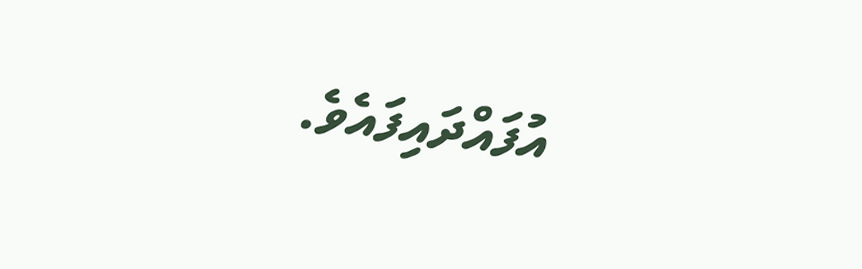އުފައްދައިފައެވެ.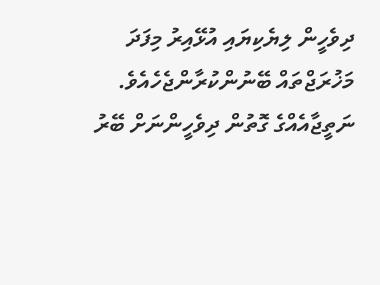ދިވެހީން ލިޔެކިޔައި އުޅޭއިރު މިފަދަ މަޚުރަޖްތައް ބޭނުންކުރާންޖެހެއެވެ. ނަތީޖާއެއްގެ ގޮތުން ދިވެހީންނަށް ބޭރު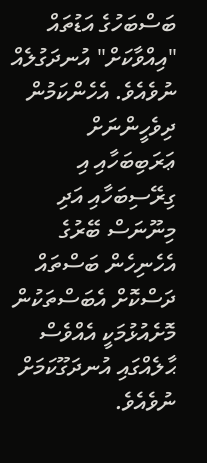ބަސްބަހުގެ އަޑުތައް "އިއްވާކަށް" އުނދަގުލެއް ނުވެއެވެ. އެހެންކަމުން ދިވެހީންނަށް ޢަރަބިބަހާއި އި ގިރޭސިބަހާއި އަދި މިނޫނަސް ބޭރުގެ އެހެނިހެން ބަސްތައް ދަސްކޮށް އެބަސްތަކުން މޮށެއުޅުމަކީ އެއްވެސް ޙާލެއްގައި އުނދަގޫކަމަށް ނުވެއެވެ.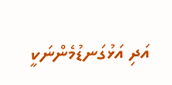އަދި އަޅުގަނޑުމެންނަކީ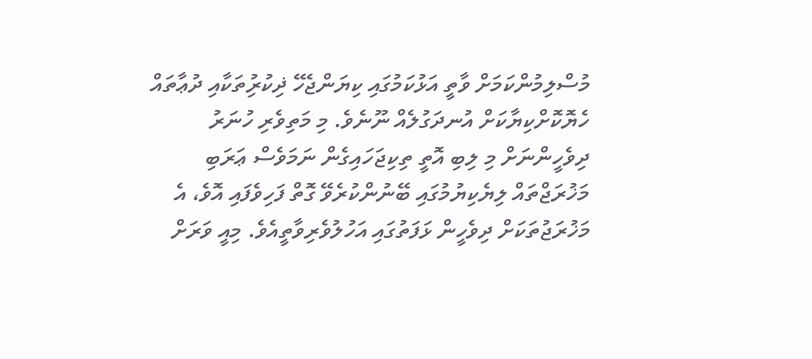މުސްލިމުންކަމަށް ވާތީ އަޅުކަމުގައި ކިޔަންޖެހޭ ޛިކުރިުތަކާއި ދުޢާތައް ހެޔޮކޮށްކިޔާކަށް އުނދަގުލެއް ނޫނެވެ. މި މަތިވެރި ހުނަރު ދިވެހީންނަށް މި ލިބި އޮތީ ތިކިޖަހައިގެން ނަމަވެސް ޢަރަބި މަޚުރަޖްތައް ލިޔެކިޔުމުގައި ބޭނުންކުރެވޭ ގޮތް ފަހިވެފައި އޮވެ، އެ މަޚުރަޖުތަކަށް ދިވެހީން ޅަފަތުގައި އަހުލުވެރިވާތީއެވެ. މިއީ ވަރަށް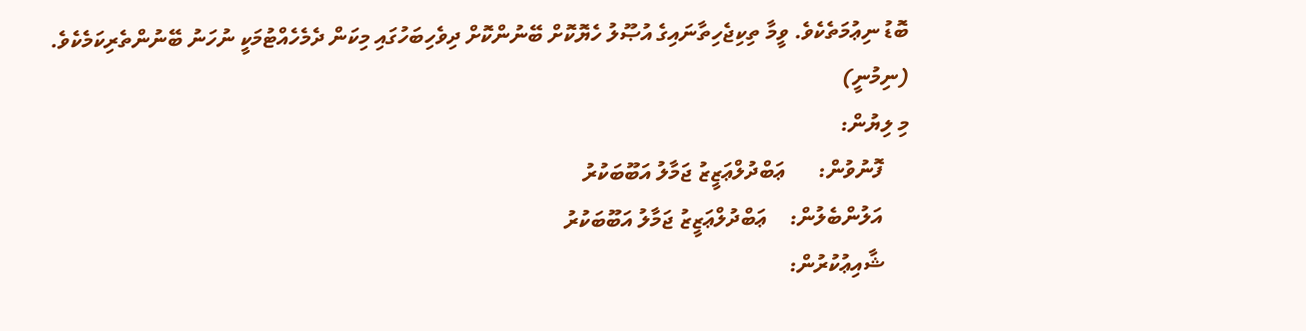ބޮޑު ނިޢުމަތެކެވެ. ވީމާ ތިކިޖެހިތާނައިގެ އުޞޫލު ހެޔޮކޮށް ބޭނުންކޮށް ދިވެހިބަހުގައި މިކަން ދެމެހެއްޓުމަކީ ނުހަނު ބޭނުންތެރިކަމެކެވެ.
(ނިމުނީ)
މި ލިޔުން:
     ފޮނުވުން:      ޢަބްދުލްޢަޒީޒު ޖަމާލު އަބޫބަކުރު
     އަލުންބެލުން:    ޢަބްދުލްޢަޒީޒު ޖަމާލު އަބޫބަކުރު
     ޝާއިޢުކުރުން: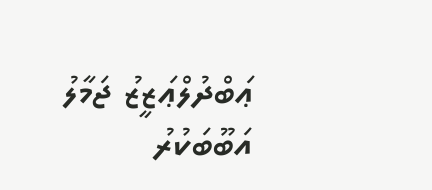ޢަބްދުލްޢަޒީޒު ޖަމާލު އަބޫބަކުރު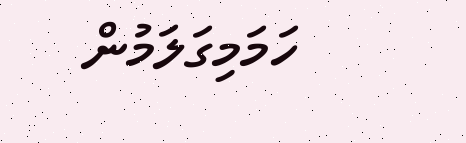ހަމަމިގަލަމުން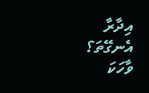އިދާރާ
އެނގޭތަ؟
ވާހަކަ